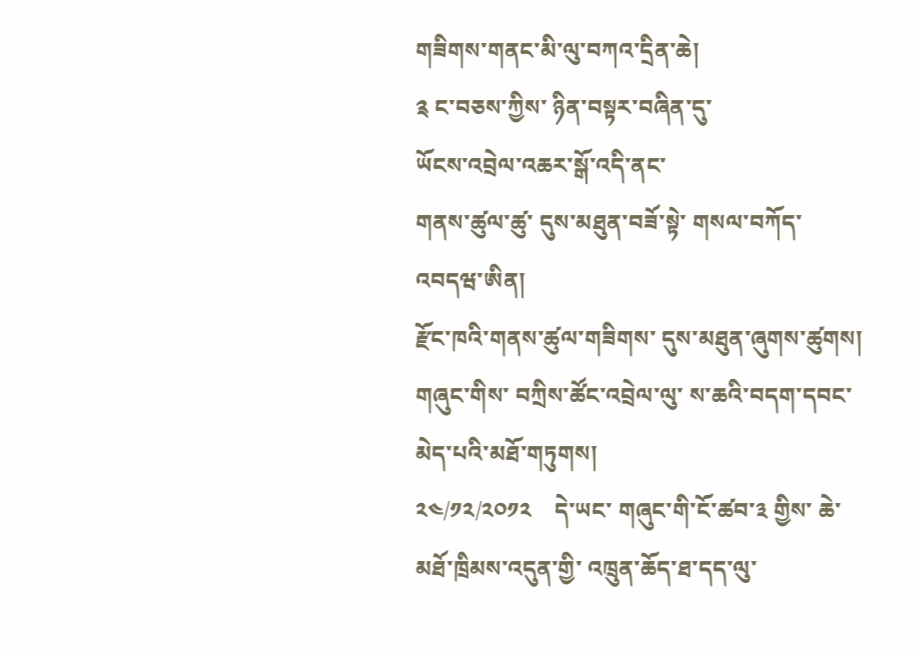གཟིགས་གནང་མི་ལུ་བཀའ་དྲིན་ཆེ།
༉ ང་བཅས་ཀྱིས་ ཉིན་བསྟར་བཞིན་དུ་
ཡོངས་འབྲེལ་འཆར་སྒོ་འདི་ནང་
གནས་ཚུལ་ཚུ་ དུས་མཐུན་བཟོ་སྟེ་ གསལ་བཀོད་འབདཝ་ཨིན།
རྫོང་ཁའི་གནས་ཚུལ་གཟིགས་ དུས་མཐུན་ཞུགས་ཚུགས།
གཞུང་གིས་ བཀྲིས་ཚོང་འབྲེལ་ལུ་ ས་ཆའི་བདག་དབང་མེད་པའི་མཐོ་གཏུགས།
༢༤/༡༢/༢༠༡༢    དེ་ཡང་ གཞུང་གི་ངོ་ཚབ་༣ གྱིས་ ཆེ་མཐོ་ཁྲིམས་འདུན་གྱི་ འཁྲུན་ཆོད་ཐ་དད་ལུ་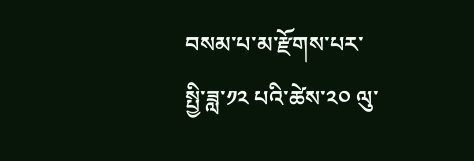བསམ་པ་མ་རྫོགས་པར་ སྤྱི་ཟླ་༡༢ པའི་ཚེས་༢༠ ལུ་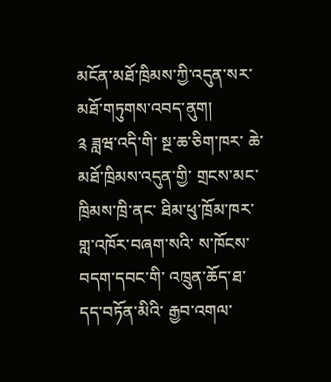མངོན་མཐོ་ཁྲིམས་ཀྱི་འདུན་སར་ མཐོ་གཏུགས་འབད་ནུག།
༉ ཟླཝ་འདི་གི་ སྔ་ཆ་ཅིག་ཁར་ ཆེ་མཐོ་ཁྲིམས་འདུན་གྱི་ གྲངས་མང་ཁྲིམས་ཁྲི་ནང་ ཐིམ་ཕུ་ཁྲོམ་ཁར་ གླ་འཁོར་བཞག་སའི་ ས་ཁོངས་བདག་དབང་གི་ འཁྲུན་ཆོད་ཐ་དད་བཏོན་མིའི་ རྒྱབ་འགལ་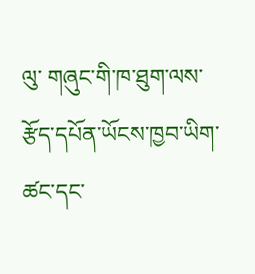ལུ་ གཞུང་གི་ཁ་ཐུག་ལས་ རྩོད་དཔོན་ཡོངས་ཁྱབ་ཡིག་ཚང་དང་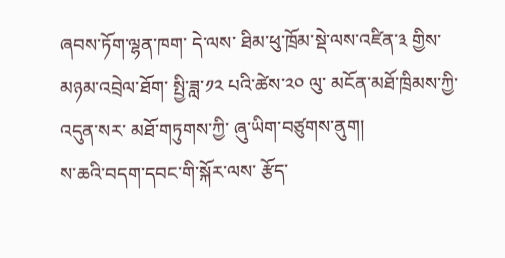ཞབས་ཏོག་ལྷན་ཁག་ དེ་ལས་ ཐིམ་ཕུ་ཁྲོམ་སྡེ་ལས་འཛིན་༣ གྱིས་ མཉམ་འབྲེལ་ཐོག་ སྤྱི་ཟླ་༡༢ པའི་ཚེས་༢༠ ལུ་ མངོན་མཐོ་ཁྲིམས་ཀྱི་འདུན་སར་ མཐོ་གཏུགས་ཀྱི་ ཞུ་ཡིག་བཙུགས་ནུག།
ས་ཆའི་བདག་དབང་གི་སྐོར་ལས་ རྩོད་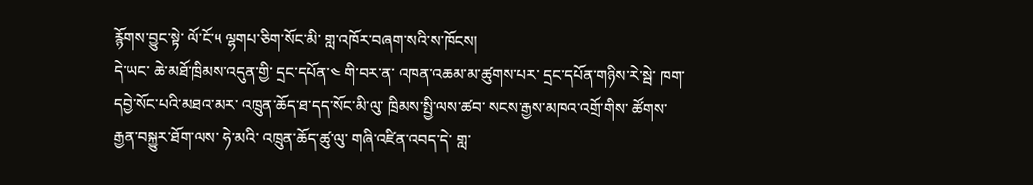རྙོགས་བྱུང་སྟེ་ ལོ་ངོ་༥ ལྷགཔ་ཅིག་སོང་མི་ གླ་འཁོར་བཞག་སའི་ས་ཁོངས།
དེ་ཡང་ ཆེ་མཐོ་ཁྲིམས་འདུན་གྱི་ དྲང་དཔོན་༤ གི་བར་ན་ འཁན་འཆམ་མ་ཚུགས་པར་ དྲང་དཔོན་གཉིས་རེ་སྦེ་ ཁག་དབྱེ་སོང་པའི་མཐའ་མར་ འཁྲུན་ཆོད་ཐ་དད་སོང་མི་ལུ་ ཁྲིམས་སྤྱི་ལས་ཚབ་ སངས་རྒྱས་མཁའ་འགྲོ་གིས་ ཚོགས་རྒྱན་བསྐྱུར་ཐོག་ལས་ ཧེ་མའི་ འཁྲུན་ཆོད་ཚུ་ལུ་ གཞི་འཛིན་འབད་དེ་ གླ་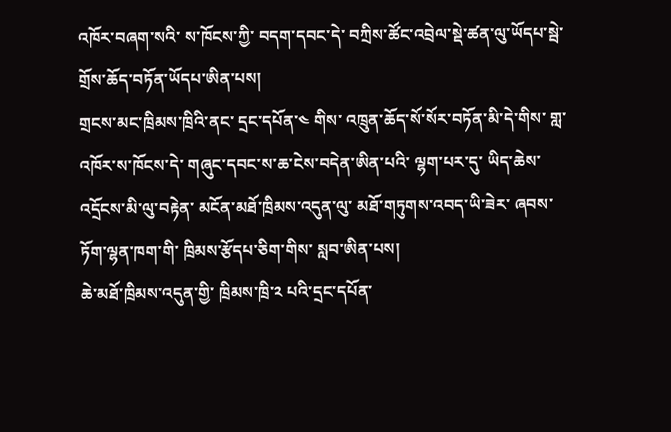འཁོར་བཞག་སའི་ ས་ཁོངས་ཀྱི་ བདག་དབང་དེ་ བཀྲིས་ཚོང་འབྲེལ་སྡེ་ཚན་ལུ་ཡོདཔ་སྦེ་ གྲོས་ཆོད་བཏོན་ཡོདཔ་ཨིན་པས།
གྲངས་མང་ཁྲིམས་ཁྲིའི་ནང་ དྲང་དཔོན་༤ གིས་ འཁྲུན་ཆོད་སོ་སོར་བཏོན་མི་དེ་གིས་ གླ་འཁོར་ས་ཁོངས་དེ་ གཞུང་དབང་ས་ཆ་ངེས་བདེན་ཨིན་པའི་ ལྷག་པར་དུ་ ཡིད་ཆེས་འདྲོངས་མི་ལུ་བརྟེན་ མངོན་མཐོ་ཁྲིམས་འདུན་ལུ་ མཐོ་གཏུགས་འབད་ཡི་ཟེར་ ཞབས་ཏོག་ལྷན་ཁག་གི་ ཁྲིམས་རྩོདཔ་ཅིག་གིས་ སླབ་ཨིན་པས།
ཆེ་མཐོ་ཁྲིམས་འདུན་གྱི་ ཁྲིམས་ཁྲི་༢ པའི་དྲང་དཔོན་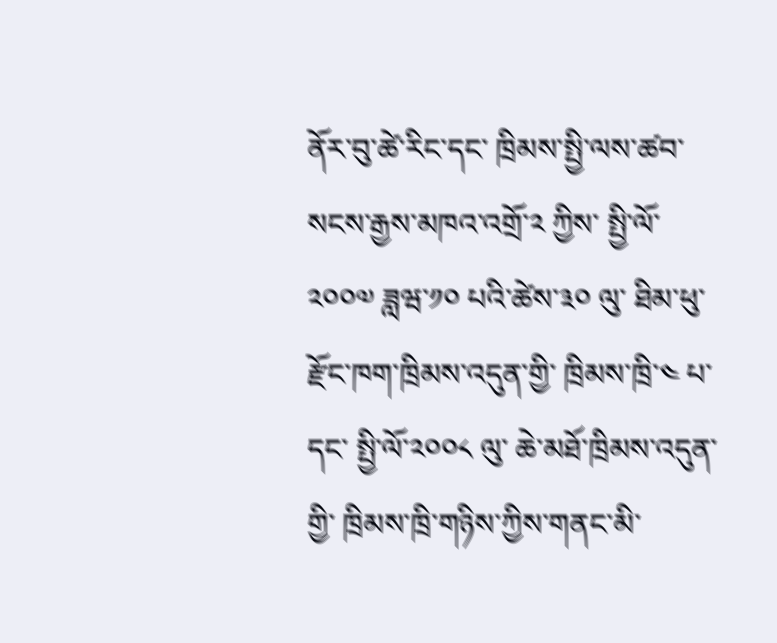ནོར་བུ་ཚེ་རིང་དང་ ཁྲིམས་སྤྱི་ལས་ཚབ་ སངས་རྒྱས་མཁའ་འགྲོ་༢ ཀྱིས་ སྤྱི་ལོ་༢༠༠༧ ཟླཝ་༡༠ པའི་ཚེས་༣༠ ལུ་ ཐིམ་ཕུ་རྫོང་ཁག་ཁྲིམས་འདུན་གྱི་ ཁྲིམས་ཁྲི་༤ པ་དང་ སྤྱི་ལོ་༢༠༠༨ ལུ་ ཆེ་མཐོ་ཁྲིམས་འདུན་གྱི་ ཁྲིམས་ཁྲི་གཉིས་ཀྱིས་གནང་མི་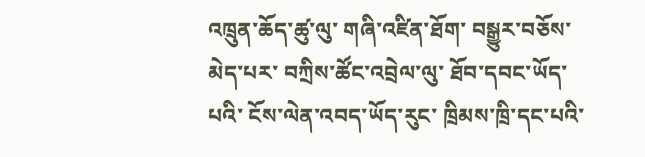འཁྲུན་ཆོད་ཚུ་ལུ་ གཞི་འཛིན་ཐོག་ བསྒྱུར་བཅོས་མེད་པར་ བཀྲིས་ཚོང་འབྲེལ་ལུ་ ཐོབ་དབང་ཡོད་པའི་ ངོས་ལེན་འབད་ཡོད་རུང་ ཁྲིམས་ཁྲི་དང་པའི་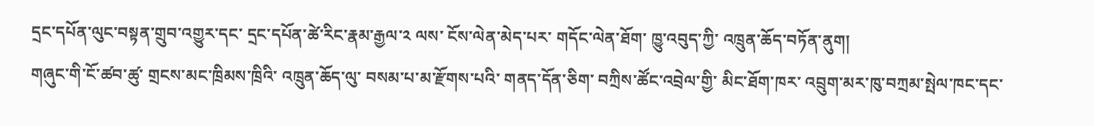དྲང་དཔོན་ལུང་བསྟན་གྲུབ་འགྱུར་དང་ དྲང་དཔོན་ཚེ་རིང་རྣམ་རྒྱལ་༢ ལས་ ངོས་ལེན་མེད་པར་ གདོང་ལེན་ཐོག་ ཁྱུ་འབུད་ཀྱི་ འཁྲུན་ཆོད་བཏོན་ནུག།
གཞུང་གི་ངོ་ཚབ་ཚུ་ གྲངས་མང་ཁྲིམས་ཁྲིའི་ འཁྲུན་ཆོད་ལུ་ བསམ་པ་མ་རྫོགས་པའི་ གནད་དོན་ཅིག་ བཀྲིས་ཚོང་འབྲེལ་གྱི་ མིང་ཐོག་ཁར་ འབྲུག་མར་ཁུ་བཀྲམ་སྤེལ་ཁང་དང་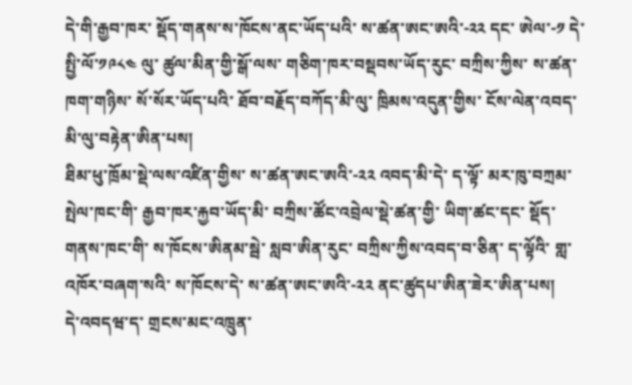དེ་གི་རྒྱབ་ཁར་ སྡོད་གནས་ས་ཁོངས་ནང་ཡོད་པའི་ ས་ཚན་ཨང་ཨའི་-༢༢ དང་ ཨེལ་-༡ དེ་ སྤྱི་ལོ་༡༩༨༤ ལུ་ ཚུལ་མིན་གྱི་སྒོ་ལས་ གཅིག་ཁར་བསྡབས་ཡོད་རུང་ བཀྲིས་ཀྱིས་ ས་ཚན་ཁག་གཉིས་ སོ་སོར་ཡོད་པའི་ ཐོབ་བརྗོད་བཀོད་མི་ལུ་ ཁྲིམས་འདུན་གྱིས་ ངོས་ལེན་འབད་མི་ལུ་བརྟེན་ཨིན་པས།
ཐིམ་ཕུ་ཁྲོམ་སྡེ་ལས་འཛིན་གྱིས་ ས་ཚན་ཨང་ཨའི་-༢༢ འབད་མི་དེ་ ད་ལྟོ་ མར་ཁུ་བཀྲམ་སྤེལ་ཁང་གི་ རྒྱབ་ཁར་རྐྱབ་ཡོད་མི་ བཀྲིས་ཚོང་འབྲེལ་སྡེ་ཚན་གྱི་ ཡིག་ཚང་དང་ སྡོད་གནས་ཁང་གི་ ས་ཁོངས་ཨིནམ་སྦེ་ སླབ་ཨིན་རུང་ བཀྲིས་ཀྱིས་འབད་བ་ཅིན་ ད་ལྟོའི་ གླ་འཁོར་བཞག་སའི་ ས་ཁོངས་དེ་ ས་ཚན་ཨང་ཨའི་-༢༢ ནང་ཚུདཔ་ཨིན་ཟེར་ཨིན་པས།
དེ་འབདཝ་ད་ གྲངས་མང་འཁྲུན་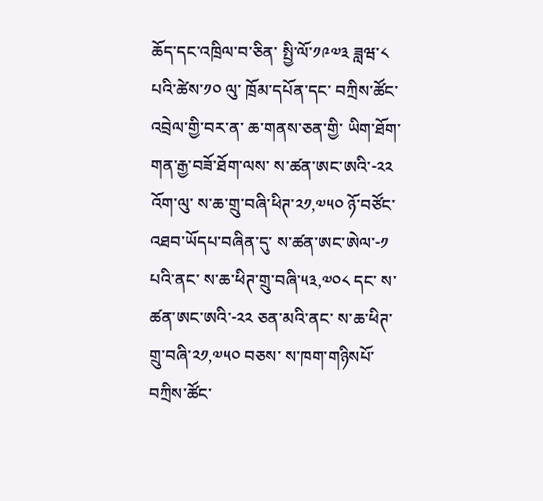ཆོད་དང་འཁྲིལ་བ་ཅིན་ སྤྱི་ལོ་༡༩༧༣ ཟླཝ་༨ པའི་ཚེས་༡༠ ལུ་ ཁྲོམ་དཔོན་དང་ བཀྲིས་ཚོང་འབྲེལ་གྱི་བར་ན་ ཆ་གནས་ཅན་གྱི་ ཡིག་ཐོག་གན་རྒྱ་བཟོ་ཐོག་ལས་ ས་ཚན་ཨང་ཨའི་-༢༢ འོག་ལུ་ ས་ཆ་གྲུ་བཞི་ཕིཊ་༢༡,༧༥༠ ཉོ་བཙོང་འཐབ་ཡོདཔ་བཞིན་དུ་ ས་ཚན་ཨང་ཨེལ་-༡ པའི་ནང་ ས་ཆ་ཕིཊ་གྲུ་བཞི་༥༣,༧༠༨ དང་ ས་ཚན་ཨང་ཨའི་-༢༢ ཅན་མའི་ནང་ ས་ཆ་ཕིཊ་གྲུ་བཞི་༢༡,༧༥༠ བཅས་ ས་ཁག་གཉིསཔོ་ བཀྲིས་ཚོང་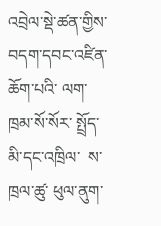འབྲེལ་སྡེ་ཚན་གྱིས་ བདག་དབང་འཛིན་ཆོག་པའི་ ལག་ཁྲམ་སོ་སོར་ སྤྲོད་མི་དང་འཁྲིལ་  ས་ཁྲལ་ཚུ་ ཕུལ་ནུག་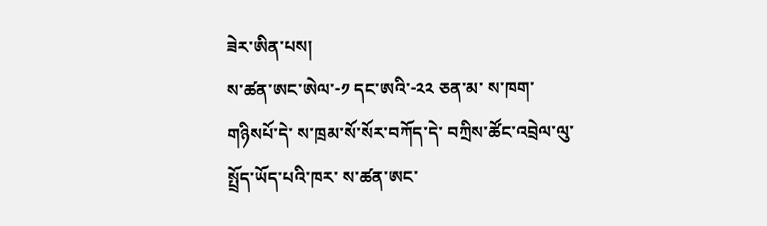ཟེར་ཨིན་པས།
ས་ཚན་ཨང་ཨེལ་-༡ དང་ཨའི་-༢༢ ཅན་མ་ ས་ཁག་གཉིསཔོ་དེ་ ས་ཁྲམ་སོ་སོར་བཀོད་དེ་ བཀྲིས་ཚོང་འབྲེལ་ལུ་ སྤྲོད་ཡོད་པའི་ཁར་ ས་ཚན་ཨང་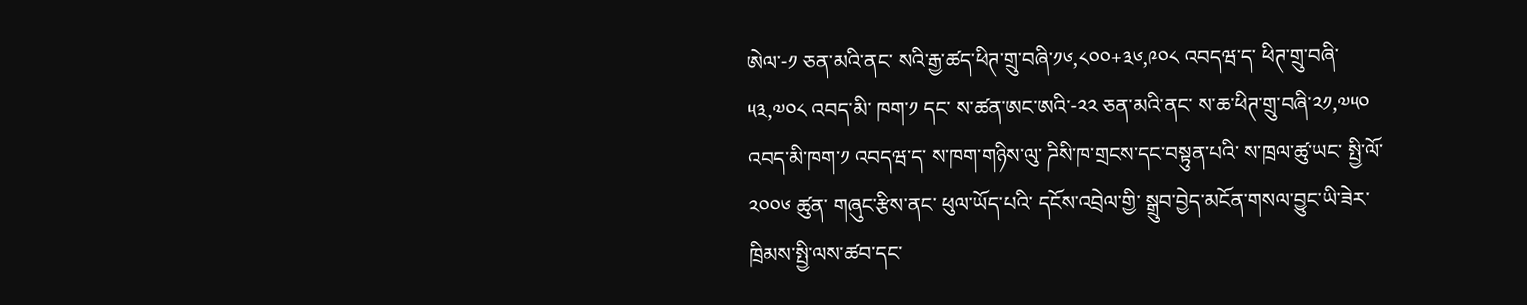ཨེལ་-༡ ཅན་མའི་ནང་ སའི་རྒྱ་ཚད་ཕིཊ་གྲུ་བཞི་༡༦,༨༠༠+༣༦,༩༠༨ འབདཝ་ད་ ཕིཊ་གྲུ་བཞི་༥༣,༧༠༨ འབད་མི་ ཁག་༡ དང་ ས་ཚན་ཨང་ཨའི་-༢༢ ཅན་མའི་ནང་ ས་ཆ་ཕིཊ་གྲུ་བཞི་༢༡,༧༥༠ འབད་མི་ཁག་༡ འབདཝ་ད་ ས་ཁག་གཉིས་ལུ་ ཌིསི་ཁ་གྲངས་དང་བསྟུན་པའི་ ས་ཁྲལ་ཚུ་ཡང་ སྤྱི་ལོ་༢༠༠༦ ཚུན་ གཞུང་རྩིས་ནང་ ཕུལ་ཡོད་པའི་ དངོས་འབྲེལ་གྱི་ སྒྲུབ་བྱེད་མངོན་གསལ་བྱུང་ཡི་ཟེར་ ཁྲིམས་སྤྱི་ལས་ཚབ་དང་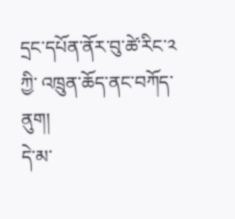དྲང་དཔོན་ནོར་བུ་ཚེ་རིང་༢ ཀྱི་ འཁྲུན་ཆོད་ནང་བཀོད་ནུག།
དེ་མ་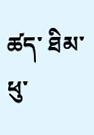ཚད་ ཐིམ་ཕུ་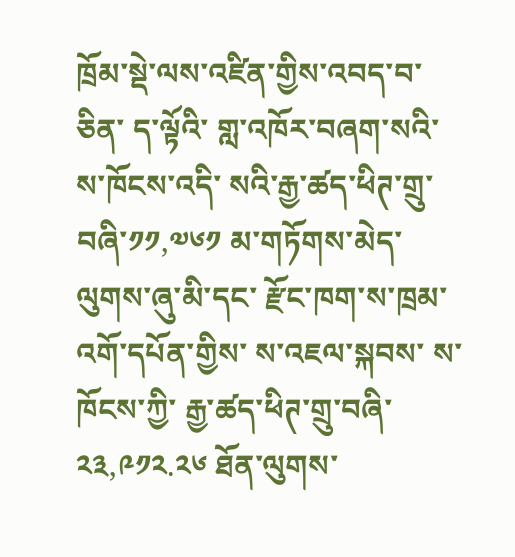ཁྲོམ་སྡེ་ལས་འཛིན་གྱིས་འབད་བ་ཅིན་ ད་ལྟོའི་ གླ་འཁོར་བཞག་སའི་ ས་ཁོངས་འདི་ སའི་རྒྱ་ཚད་ཕིཊ་གྲུ་བཞི་༡༡,༧༦༡ མ་གཏོགས་མེད་ལུགས་ཞུ་མི་དང་ རྫོང་ཁག་ས་ཁྲམ་འགོ་དཔོན་གྱིས་ ས་འཇལ་སྐབས་ ས་ཁོངས་ཀྱི་ རྒྱ་ཚད་ཕིཊ་གྲུ་བཞི་༢༣,༩༡༢.༢༦ ཐོན་ལུགས་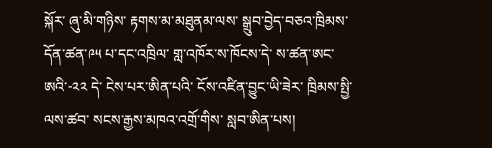སྐོར་ ཞུ་མི་གཉིས་ རྟགས་མ་མཐུནམ་ལས་ སྒྲུབ་བྱེད་བཅའ་ཁྲིམས་དོན་ཚན་༩༥ པ་དང་འཁྲིལ་ གླ་འཁོར་ས་ཁོངས་དེ་ ས་ཚན་ཨང་ཨའི་-༢༢ དེ་ ངེས་པར་ཨིན་པའི་ ངོས་འཛིན་བྱུང་ཡི་ཟེར་ ཁྲིམས་སྤྱི་ལས་ཚབ་ སངས་རྒྱས་མཁའ་འགྲོ་གིས་ སླབ་ཨིན་པས།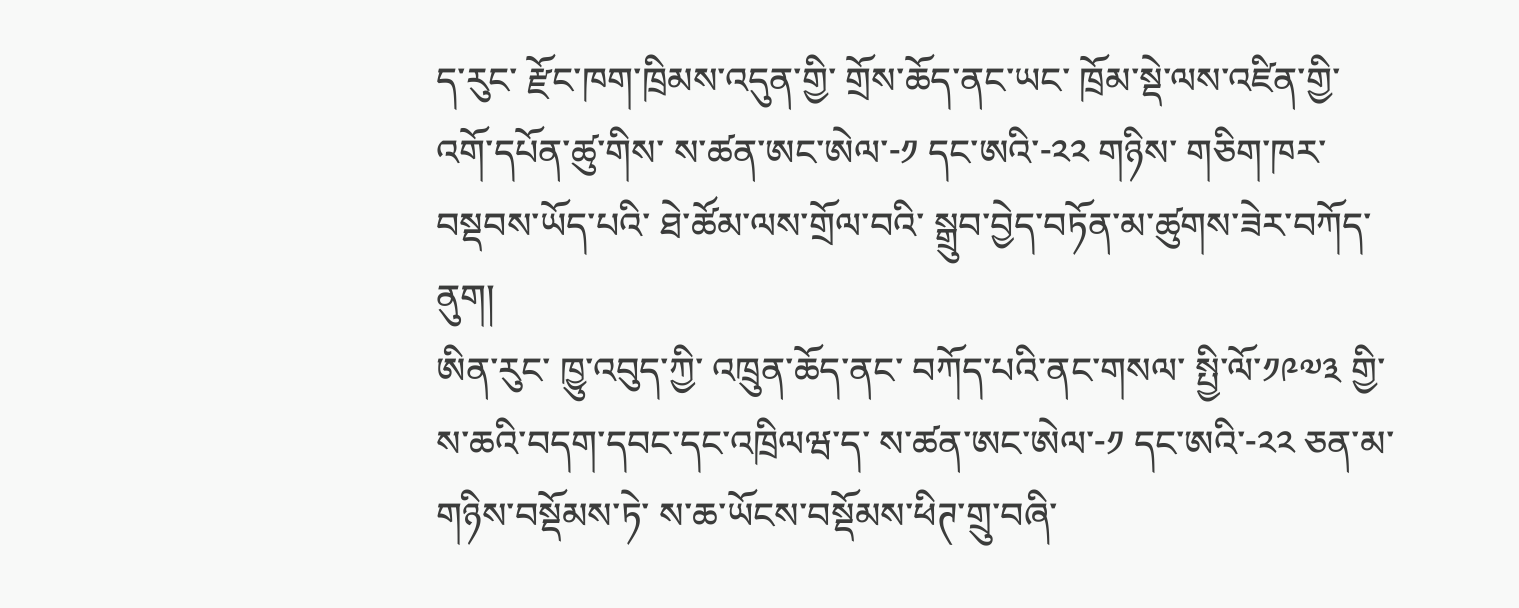ད་རུང་ རྫོང་ཁག་ཁྲིམས་འདུན་གྱི་ གྲོས་ཆོད་ནང་ཡང་ ཁྲོམ་སྡེ་ལས་འཛིན་གྱི་ འགོ་དཔོན་ཚུ་གིས་ ས་ཚན་ཨང་ཨེལ་-༡ དང་ཨའི་-༢༢ གཉིས་ གཅིག་ཁར་བསྡབས་ཡོད་པའི་ ཐེ་ཚོམ་ལས་གྲོལ་བའི་ སྒྲུབ་བྱེད་བཏོན་མ་ཚུགས་ཟེར་བཀོད་ནུག།
ཨིན་རུང་ ཁྱུ་འབུད་ཀྱི་ འཁྲུན་ཆོད་ནང་ བཀོད་པའི་ནང་གསལ་ སྤྱི་ལོ་༡༩༧༣ གྱི་ ས་ཆའི་བདག་དབང་དང་འཁྲིལཝ་ད་ ས་ཚན་ཨང་ཨེལ་-༡ དང་ཨའི་-༢༢ ཅན་མ་གཉིས་བསྡོམས་ཏེ་ ས་ཆ་ཡོངས་བསྡོམས་ཕིཊ་གྲུ་བཞི་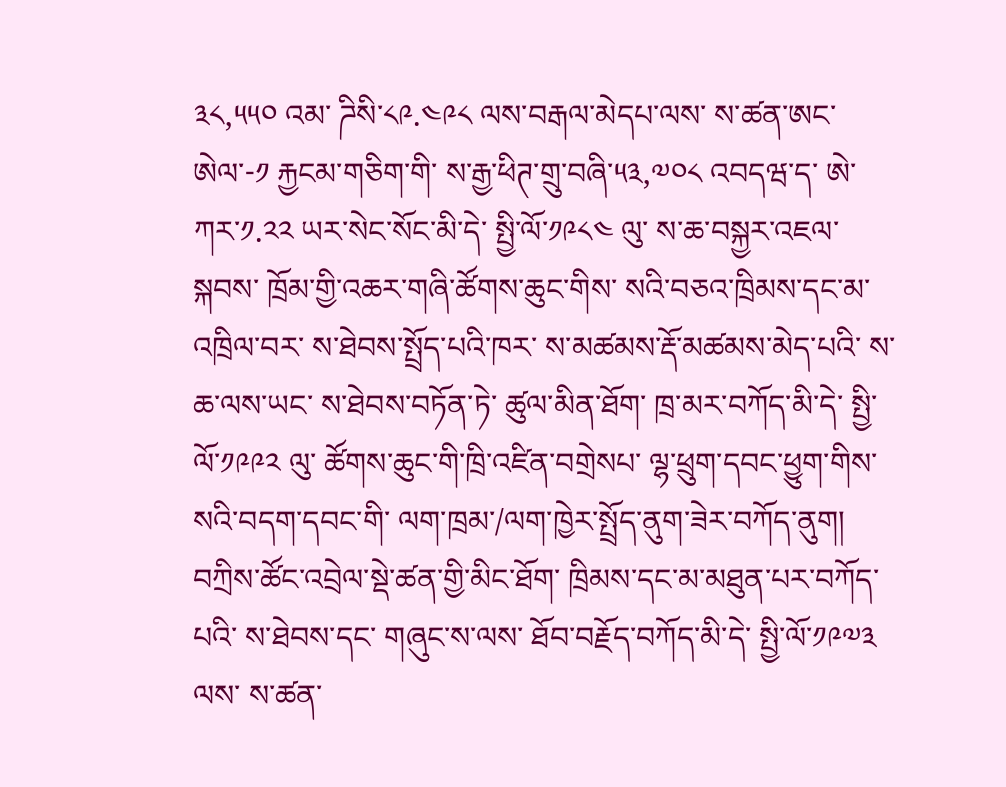༣༨,༥༥༠ འམ་ ཌིསི་༨༩.༤༩༨ ལས་བརྒལ་མེདཔ་ལས་ ས་ཚན་ཨང་ཨེལ་-༡ རྐྱངམ་གཅིག་གི་ ས་རྒྱ་ཕིཊ་གྲུ་བཞི་༥༣,༧༠༨ འབདཝ་ད་ ཨེ་ཀར་༡.༢༢ ཡར་སེང་སོང་མི་དེ་ སྤྱི་ལོ་༡༩༨༤ ལུ་ ས་ཆ་བསྐྱར་འཇལ་སྐབས་ ཁྲོམ་གྱི་འཆར་གཞི་ཚོགས་ཆུང་གིས་ སའི་བཅའ་ཁྲིམས་དང་མ་འཁྲིལ་བར་ ས་ཐེབས་སྤྲོད་པའི་ཁར་ ས་མཚམས་རྡོ་མཚམས་མེད་པའི་ ས་ཆ་ལས་ཡང་ ས་ཐེབས་བཏོན་ཏེ་ ཚུལ་མིན་ཐོག་ ཁྲ་མར་བཀོད་མི་དེ་ སྤྱི་ལོ་༡༩༩༢ ལུ་ ཚོགས་ཆུང་གི་ཁྲི་འཛིན་བགྲེསཔ་ ལྷ་ཕྲུག་དབང་ཕྱུག་གིས་ སའི་བདག་དབང་གི་ ལག་ཁྲམ་/ལག་ཁྱེར་སྤྲོད་ནུག་ཟེར་བཀོད་ནུག།
བཀྲིས་ཚོང་འབྲེལ་སྡེ་ཚན་གྱི་མིང་ཐོག་ ཁྲིམས་དང་མ་མཐུན་པར་བཀོད་པའི་ ས་ཐེབས་དང་ གཞུང་ས་ལས་ ཐོབ་བརྗོད་བཀོད་མི་དེ་ སྤྱི་ལོ་༡༩༧༣ ལས་ ས་ཚན་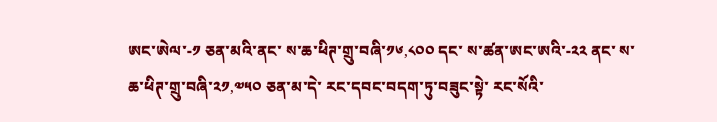ཨང་ཨེལ་-༡ ཅན་མའི་ནང་ ས་ཆ་ཕིཊ་གྲུ་བཞི་༡༦,༨༠༠ དང་ ས་ཚན་ཨང་ཨའི་-༢༢ ནང་ ས་ཆ་ཕིཊ་གྲུ་བཞི་༢༡,༧༥༠ ཅན་མ་དེ་ རང་དབང་བདག་ཏུ་བཟུང་སྟེ་ རང་སོའི་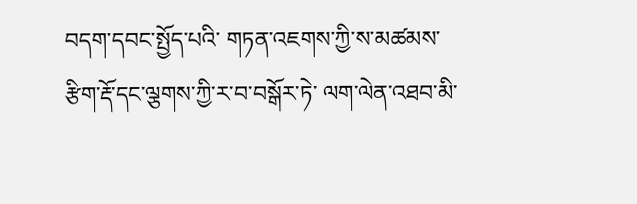བདག་དབང་སྤྱོད་པའི་ གཏན་འཇགས་ཀྱི་ས་མཚམས་ རྩིག་རྡོ་དང་ལྕགས་ཀྱི་ར་བ་བསྒོར་ཏེ་ ལག་ལེན་འཐབ་མི་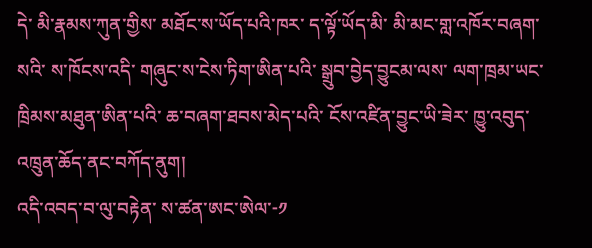དེ་ མི་རྣམས་ཀུན་གྱིས་ མཐོང་ས་ཡོད་པའི་ཁར་ ད་ལྟོ་ཡོད་མི་ མི་མང་གླ་འཁོར་བཞག་སའི་ ས་ཁོངས་འདི་ གཞུང་ས་ངེས་ཏིག་ཨིན་པའི་ སྒྲུབ་བྱེད་བྱུངམ་ལས་ ལག་ཁྲམ་ཡང་ ཁྲིམས་མཐུན་ཨིན་པའི་ ཆ་བཞག་ཐབས་མེད་པའི་ ངོས་འཛིན་བྱུང་ཡི་ཟེར་ ཁྱུ་འབུད་འཁྲུན་ཆོད་ནང་བཀོད་ནུག།
འདི་འབད་བ་ལུ་བརྟེན་ ས་ཚན་ཨང་ཨེལ་-༡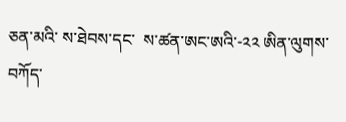ཅན་མའི་ ས་ཐེབས་དང་  ས་ཚན་ཨང་ཨའི་-༢༢ ཨིན་ལུགས་ བཀོད་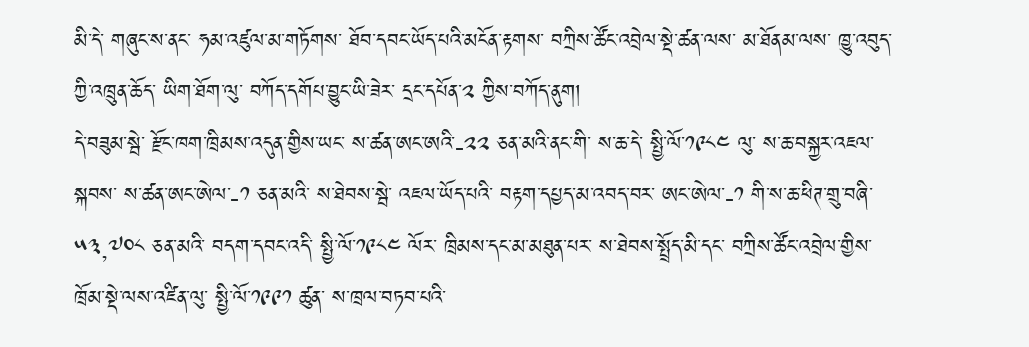མི་དེ་ གཞུང་ས་ནང་ ཧམ་འཛུལ་མ་གཏོགས་ ཐོབ་དབང་ཡོད་པའི་མངོན་རྟགས་ བཀྲིས་ཚོང་འབྲེལ་སྡེ་ཚན་ལས་ མ་ཐོནམ་ལས་ ཁྱུ་འབུད་ཀྱི་འཁྲུན་ཆོད་ ཡིག་ཐོག་ལུ་ བཀོད་དགོཔ་བྱུང་ཡི་ཟེར་ དྲང་དཔོན་༢ ཀྱིས་བཀོད་ནུག།
དེ་བཟུམ་སྦེ་ རྫོང་ཁག་ཁྲིམས་འདུན་གྱིས་ཡང་ ས་ཚན་ཨང་ཨའི་-༢༢ ཅན་མའི་ནང་གི་ ས་ཆ་དེ་ སྤྱི་ལོ་༡༩༨༤ ལུ་ ས་ཆ་བསྐྱར་འཇལ་སྐབས་ ས་ཚན་ཨང་ཨེལ་-༡ ཅན་མའི་ ས་ཐེབས་སྦེ་ འཇལ་ཡོད་པའི་ བརྟག་དཔྱད་མ་འབད་བར་ ཨང་ཨེལ་-༡ གི་ས་ཆ་ཕིཊ་གྲུ་བཞི་༥༣,༧༠༨ ཅན་མའི་ བདག་དབང་འདི་ སྤྱི་ལོ་༡༩༨༤ ལོར་ ཁྲིམས་དང་མ་མཐུན་པར་ ས་ཐེབས་སྤྲོད་མི་དང་ བཀྲིས་ཚོང་འབྲེལ་གྱིས་ ཁྲོམ་སྡེ་ལས་འཛིན་ལུ་ སྤྱི་ལོ་༡༩༩༡ ཚུན་ ས་ཁྲལ་བཏབ་པའི་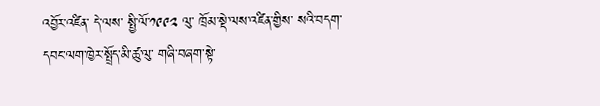འབྱོར་འཛིན་ དེ་ལས་ སྤྱི་ལོ་༡༩༩༢ ལུ་ ཁྲོམ་སྡེ་ལས་འཛིན་གྱིས་ སའི་བདག་དབང་ལག་ཁྱེར་སྤྲོད་མི་ཚུ་ལུ་ གཞི་བཞག་སྟེ་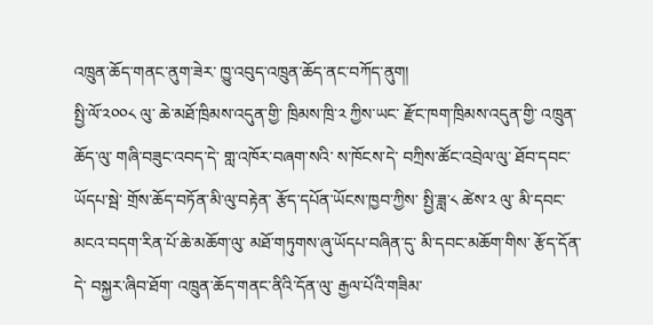འཁྲུན་ཆོད་གནང་ནུག་ཟེར་ ཁྱུ་འབུད་འཁྲུན་ཆོད་ནང་བཀོད་ནུག།
སྤྱི་ལོ་༢༠༠༨ ལུ་ ཆེ་མཐོ་ཁྲིམས་འདུན་གྱི་ ཁྲིམས་ཁྲི་༢ ཀྱིས་ཡང་ རྫོང་ཁག་ཁྲིམས་འདུན་གྱི་ འཁྲུན་ཆོད་ལུ་ གཞི་བཟུང་འབད་དེ་ གླ་འཁོར་བཞག་སའི་ ས་ཁོངས་དེ་ བཀྲིས་ཚོང་འབྲེལ་ལུ་ ཐོབ་དབང་ཡོདཔ་སྦེ་ གྲོས་ཆོད་བཏོན་མི་ལུ་བརྟེན་ རྩོད་དཔོན་ཡོངས་ཁྱབ་ཀྱིས་ སྤྱི་ཟླ་༨ ཚེས་༢ ལུ་ མི་དབང་མངའ་བདག་རིན་པོ་ཆེ་མཆོག་ལུ་ མཐོ་གཏུགས་ཞུ་ཡོདཔ་བཞིན་དུ་ མི་དབང་མཆོག་གིས་ རྩོད་དོན་དེ་ བསྐྱར་ཞིབ་ཐོག་ འཁྲུན་ཆོད་གནང་ནིའི་དོན་ལུ་ རྒྱལ་པོའི་གཟིམ་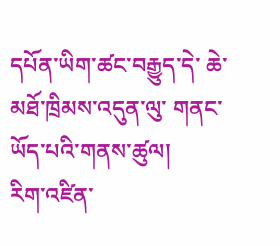དཔོན་ཡིག་ཚང་བརྒྱུད་དེ་ ཆེ་མཐོ་ཁྲིམས་འདུན་ལུ་ གནང་ཡོད་པའི་གནས་ཚུལ།
རིག་འཛིན་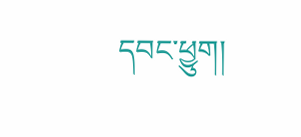དབང་ཕྱུག།